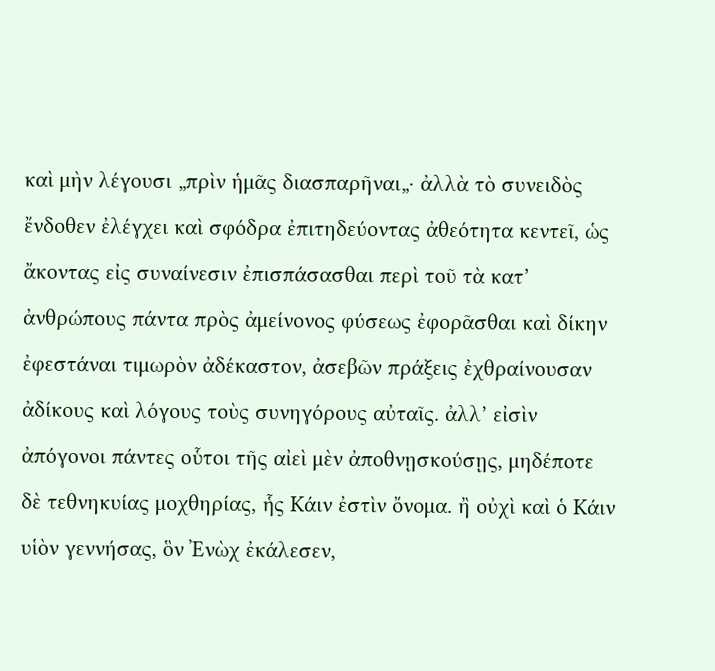καὶ μὴν λέγουσι „πρὶν ἡμᾶς διασπαρῆναι„· ἀλλὰ τὸ συνειδὸς ἔνδοθεν ἐλέγχει καὶ σφόδρα ἐπιτηδεύοντας ἀθεότητα κεντεῖ, ὡς ἄκοντας εἰς συναίνεσιν ἐπισπάσασθαι περὶ τοῦ τὰ κατ’ ἀνθρώπους πάντα πρὸς ἀμείνονος φύσεως ἐφορᾶσθαι καὶ δίκην ἐφεστάναι τιμωρὸν ἀδέκαστον, ἀσεβῶν πράξεις ἐχθραίνουσαν ἀδίκους καὶ λόγους τοὺς συνηγόρους αὐταῖς. ἀλλ’ εἰσὶν ἀπόγονοι πάντες οὗτοι τῆς αἰεὶ μὲν ἀποθνῃσκούσῃς, μηδέποτε δὲ τεθνηκυίας μοχθηρίας, ἧς Κάιν ἐστὶν ὄνομα. ἢ οὐχὶ καὶ ὁ Κάιν υἱὸν γεννήσας, ὃν Ἐνὼχ ἐκάλεσεν,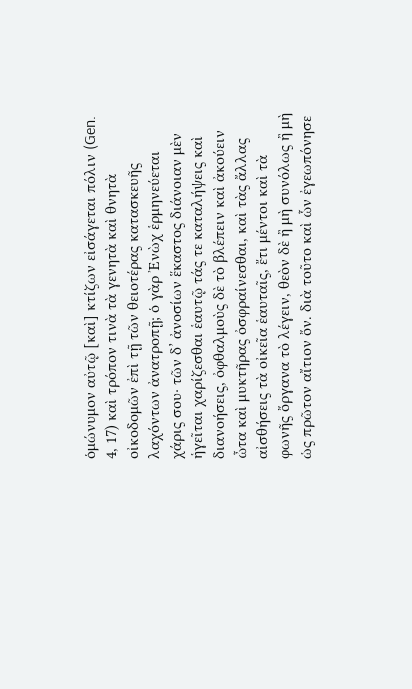ὁμώνυμον αὐτῷ [καὶ] κτίζων εἰσάγεται πόλιν (Gen. 4, 17) καὶ τρόπον τινὰ τὰ γενητὰ καὶ θνητὰ οἰκοδομῶν ἐπὶ τῇ τῶν θειοτέρας κατασκευῆς λαχόντων ἀνατροπῇ; ὁ γὰρ Ἐνὼχ ἑρμηνεύεται χάρις σου· τῶν δ’ ἀνοσίων ἕκαστος διάνοιαν μὲν ἡγεῖται χαρίζεσθαι ἑαυτῷ τάς τε καταλήψεις καὶ διανοήσεις, ὀφθαλμοὺς δὲ τὸ βλέπειν καὶ ἀκούειν ὦτα καὶ μυκτῆρας ὀσφραίνεσθαι, καὶ τὰς ἄλλας αἰσθήσεις τὰ οἰκεῖα ἑαυταῖς, ἔτι μέντοι καὶ τὰ φωνῆς ὄργανα τὸ λέγειν, θεὸν δὲ ἢ μὴ συνόλως ἢ μὴ ὡς πρῶτον αἴτιον ὄν. διὰ τοῦτο καὶ ὧν ἐγεωπόνησε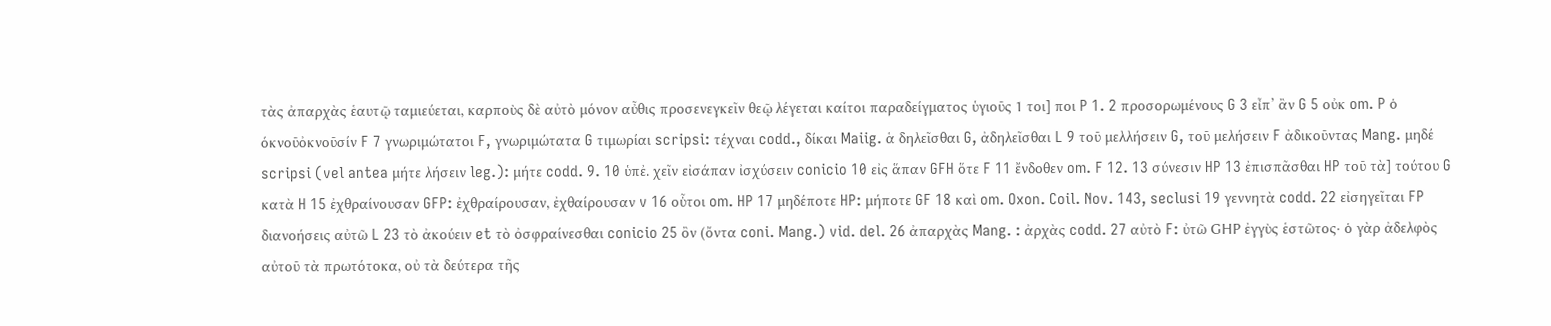τὰς ἀπαρχὰς ἑαυτῷ ταμιεύεται, καρποὺς δὲ αὐτὸ μόνον αὖθις προσενεγκεῖν θεῷ λέγεται καίτοι παραδείγματος ὑγιοῦς 1 τοι] ποι P 1. 2 προσορωμένους G 3 εἶπ’ ἂν G 5 οὐκ om. P ὁ όκνοῦὀκνοῦσίν F 7 γνωριμώτατοι F, γνωριμώτατα G τιμωρίαι scripsi: τέχναι codd., δίκαι Maiig. ἁ δηλεῖσθαι G, ἀδηλεῖσθαι L 9 τοῦ μελλήσειν G, τοῦ μελήσειν F ἀδικοῦντας Mang. μηδέ scripsi (vel antea μήτε λήσειν leg.): μήτε codd. 9. 10 ὑπἐ. χεῖν εἰσάπαν ἰσχύσειν conicio 10 εἰς ἅπαν GFH ὅτε F 11 ἔνδοθεν om. F 12. 13 σύνεσιν HP 13 ἐπισπᾶσθαι HP τοῦ τὰ] τούτου G κατὰ H 15 ἐχθραίνουσαν GFP: ἐχθραίρουσαν, ἐχθαίρουσαν v 16 οὗτοι om. HP 17 μηδέποτε HP: μήποτε GF 18 καὶ om. Oxon. Coil. Nov. 143, seclusi 19 γεννητὰ codd. 22 εἰσηγεῖται FP διανοήσεις αὐτῶ L 23 τὸ ἀκούειν et τὸ ὀσφραίνεσθαι conicio 25 ὂν (ὄντα coni. Mang.) vid. del. 26 ἀπαρχὰς Mang. : ἀρχὰς codd. 27 αὐτὸ F: ὐτῶ GΗP ἐγγὺς ἑστῶτος· ὁ γὰρ ἀδελφὸς αὐτοῦ τὰ πρωτότοκα, οὐ τὰ δεύτερα τῆς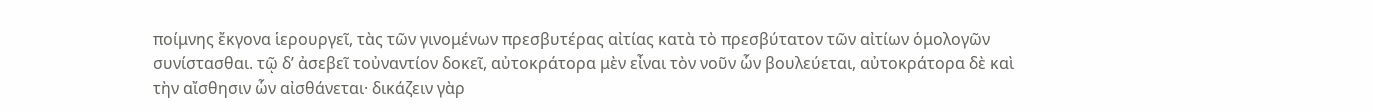ποίμνης ἔκγονα ἱερουργεῖ, τὰς τῶν γινομένων πρεσβυτέρας αἰτίας κατὰ τὸ πρεσβύτατον τῶν αἰτίων ὁμολογῶν συνίστασθαι. τῷ δ’ ἀσεβεῖ τοὐναντίον δοκεῖ, αὐτοκράτορα μὲν εἶναι τὸν νοῦν ὧν βουλεύεται, αὐτοκράτορα δὲ καὶ τὴν αἴσθησιν ὧν αἰσθάνεται· δικάζειν γὰρ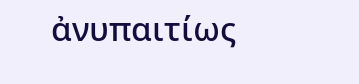ἀνυπαιτίως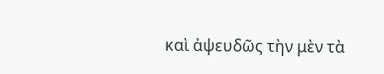καὶ ἀψευδῶς τὴν μὲν τὰ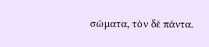σώματα, τὸν δὲ πάντα.